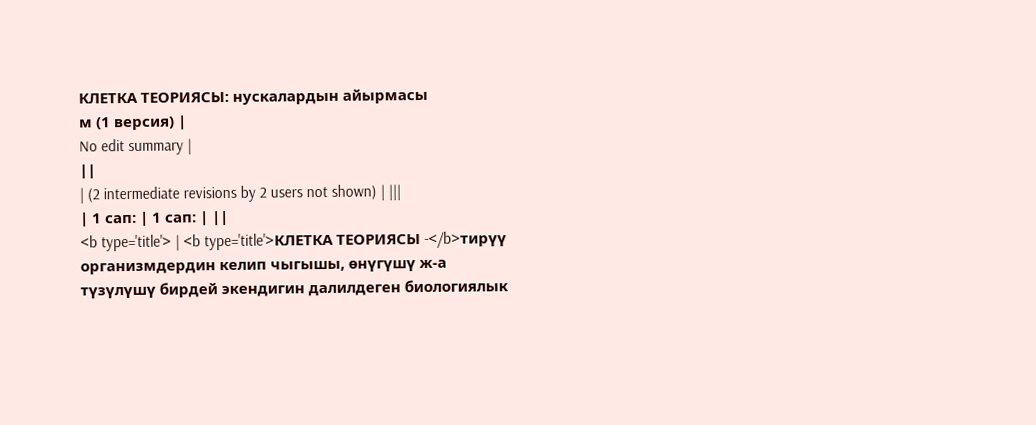КЛЕТКА ТЕОРИЯСЫ: нускалардын айырмасы
м (1 версия) |
No edit summary |
||
| (2 intermediate revisions by 2 users not shown) | |||
| 1 сап: | 1 сап: | ||
<b type='title'> | <b type='title'>КЛЕТКА ТЕОРИЯСЫ -</b>тирүү организмдердин келип чыгышы, өнүгүшү ж-а түзүлүшү бирдей экендигин далилдеген биологиялык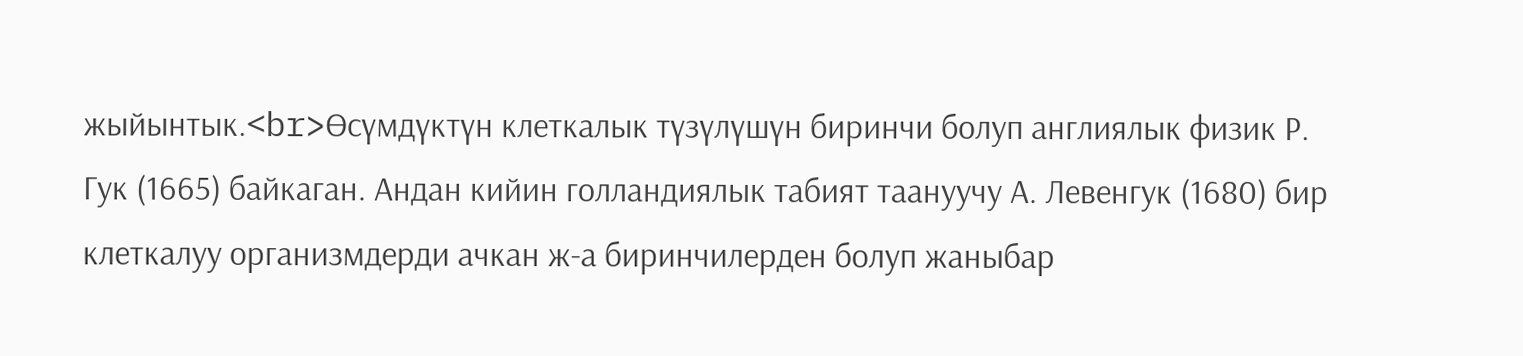жыйынтык.<br>Өсүмдүктүн клеткалык түзүлүшүн биринчи болуп англиялык физик Р. Гук (1665) байкаган. Андан кийин голландиялык табият таануучу А. Левенгук (1680) бир клеткалуу организмдерди ачкан ж-а биринчилерден болуп жаныбар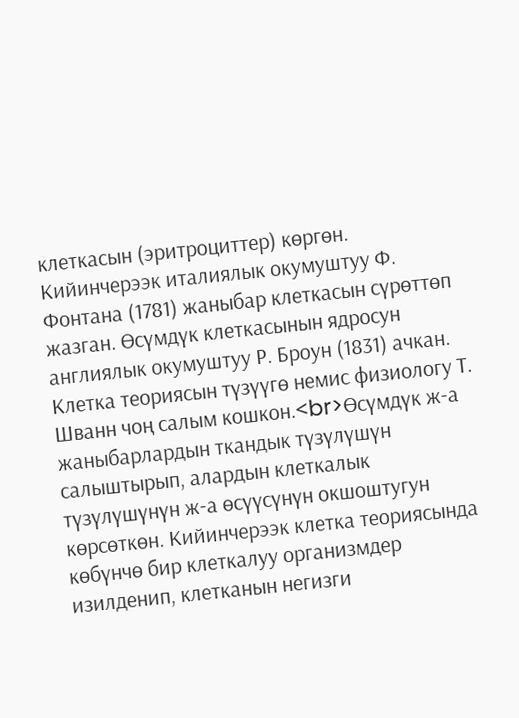клеткасын (эритроциттер) көргөн. Кийинчерээк италиялык окумуштуу Ф. Фонтана (1781) жаныбар клеткасын сүрөттөп жазган. Өсүмдүк клеткасынын ядросун англиялык окумуштуу Р. Броун (1831) ачкан. Клетка теориясын түзүүгө немис физиологу Т. Шванн чоң салым кошкон.<br>Өсүмдүк ж-а жаныбарлардын ткандык түзүлүшүн салыштырып, алардын клеткалык түзүлүшүнүн ж-а өсүүсүнүн окшоштугун көрсөткөн. Кийинчерээк клетка теориясында көбүнчө бир клеткалуу организмдер изилденип, клетканын негизги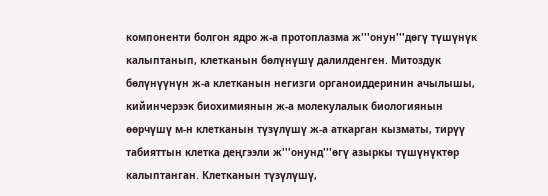компоненти болгон ядро ж-а протоплазма ж'''онун'''дөгү түшүнүк калыптанып, клетканын бөлүнүшү далилденген. Митоздук бөлүнүүнүн ж-а клетканын негизги органоиддеринин ачылышы, кийинчерээк биохимиянын ж-а молекулалык биологиянын өөрчүшү м-н клетканын түзүлүшү ж-а аткарган кызматы, тирүү табияттын клетка деңгээли ж'''онунд'''өгү азыркы түшүнүктөр калыптанган. Клетканын түзүлүшү,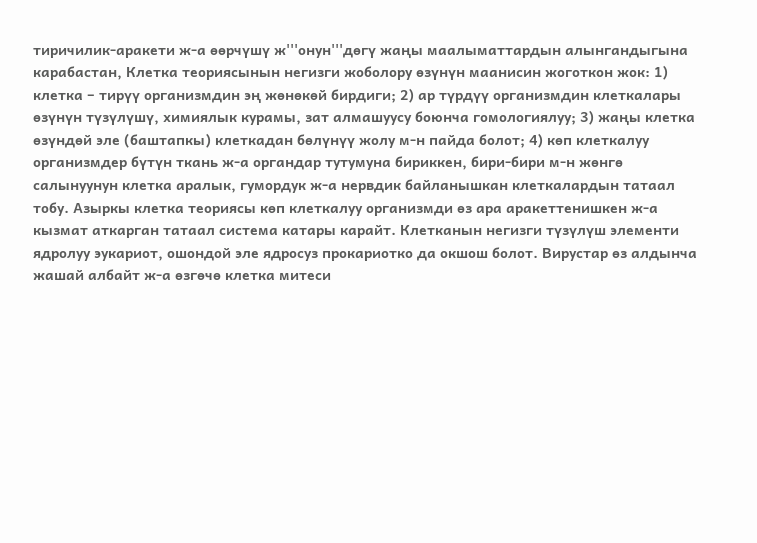тиричилик-аракети ж-а өөрчүшү ж'''онун'''дөгү жаңы маалыматтардын алынгандыгына карабастан, Клетка теориясынын негизги жоболору өзүнүн маанисин жоготкон жок: 1) клетка – тирүү организмдин эң жөнөкөй бирдиги; 2) ар түрдүү организмдин клеткалары өзүнүн түзүлүшү, химиялык курамы, зат алмашуусу боюнча гомологиялуу; 3) жаңы клетка өзүндөй эле (баштапкы) клеткадан бөлүнүү жолу м-н пайда болот; 4) көп клеткалуу организмдер бүтүн ткань ж-а органдар тутумуна бириккен, бири-бири м-н жөнгө салынуунун клетка аралык, гумордук ж-а нервдик байланышкан клеткалардын татаал тобу. Азыркы клетка теориясы көп клеткалуу организмди өз ара аракеттенишкен ж-а кызмат аткарган татаал система катары карайт. Клетканын негизги түзүлүш элементи ядролуу эукариот, ошондой эле ядросуз прокариотко да окшош болот. Вирустар өз алдынча жашай албайт ж-а өзгөчө клетка митеси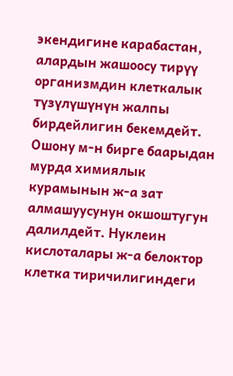экендигине карабастан, алардын жашоосу тирүү организмдин клеткалык түзүлүшүнүн жалпы бирдейлигин бекемдейт. Ошону м-н бирге баарыдан мурда химиялык курамынын ж-а зат алмашуусунун окшоштугун далилдейт. Нуклеин кислоталары ж-а белоктор клетка тиричилигиндеги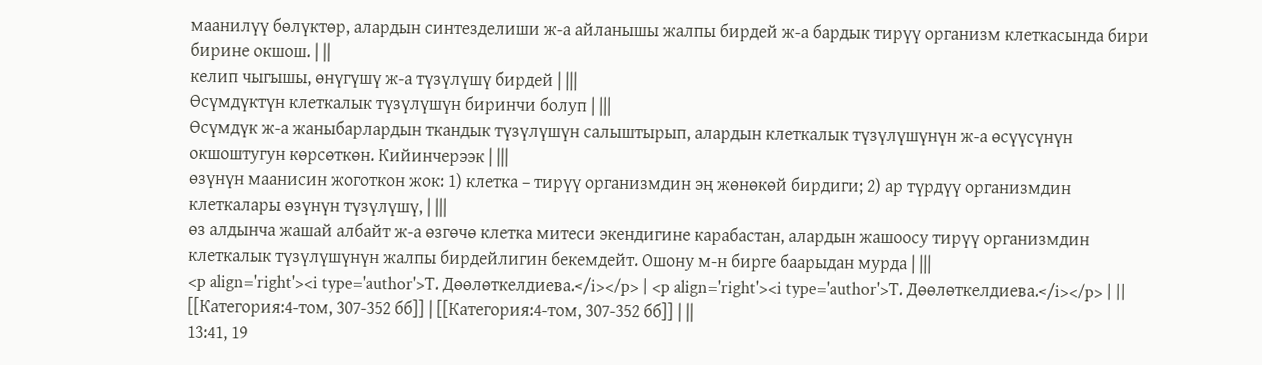маанилүү бөлүктөр, алардын синтезделиши ж-а айланышы жалпы бирдей ж-а бардык тирүү организм клеткасында бири бирине окшош. | ||
келип чыгышы, өнүгүшү ж-а түзүлүшү бирдей | |||
Өсүмдүктүн клеткалык түзүлүшүн биринчи болуп | |||
Өсүмдүк ж-а жаныбарлардын ткандык түзүлүшүн салыштырып, алардын клеткалык түзүлүшүнүн ж-а өсүүсүнүн окшоштугун көрсөткөн. Кийинчерээк | |||
өзүнүн маанисин жоготкон жок: 1) клетка – тирүү организмдин эң жөнөкөй бирдиги; 2) ар түрдүү организмдин клеткалары өзүнүн түзүлүшү, | |||
өз алдынча жашай албайт ж-а өзгөчө клетка митеси экендигине карабастан, алардын жашоосу тирүү организмдин клеткалык түзүлүшүнүн жалпы бирдейлигин бекемдейт. Ошону м-н бирге баарыдан мурда | |||
<p align='right'><i type='author'>Т. Дөөлөткелдиева.</i></p> | <p align='right'><i type='author'>Т. Дөөлөткелдиева.</i></p> | ||
[[Категория:4-том, 307-352 бб]] | [[Категория:4-том, 307-352 бб]] | ||
13:41, 19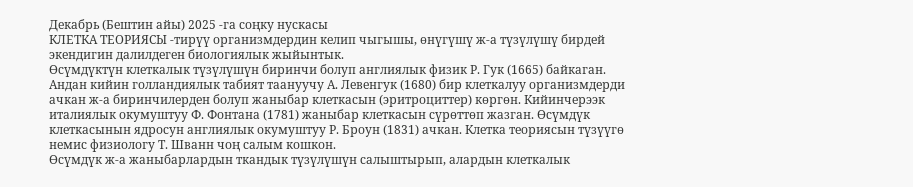Декабрь (Бештин айы) 2025 -га соңку нускасы
КЛЕТКА ТЕОРИЯСЫ -тирүү организмдердин келип чыгышы, өнүгүшү ж-а түзүлүшү бирдей экендигин далилдеген биологиялык жыйынтык.
Өсүмдүктүн клеткалык түзүлүшүн биринчи болуп англиялык физик Р. Гук (1665) байкаган. Андан кийин голландиялык табият таануучу А. Левенгук (1680) бир клеткалуу организмдерди ачкан ж-а биринчилерден болуп жаныбар клеткасын (эритроциттер) көргөн. Кийинчерээк италиялык окумуштуу Ф. Фонтана (1781) жаныбар клеткасын сүрөттөп жазган. Өсүмдүк клеткасынын ядросун англиялык окумуштуу Р. Броун (1831) ачкан. Клетка теориясын түзүүгө немис физиологу Т. Шванн чоң салым кошкон.
Өсүмдүк ж-а жаныбарлардын ткандык түзүлүшүн салыштырып, алардын клеткалык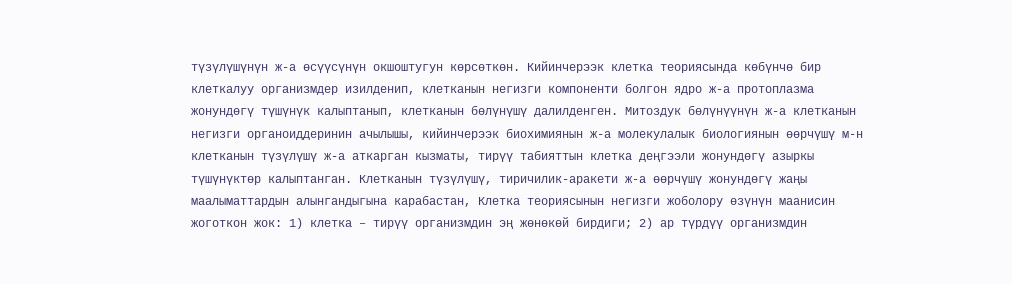түзүлүшүнүн ж-а өсүүсүнүн окшоштугун көрсөткөн. Кийинчерээк клетка теориясында көбүнчө бир клеткалуу организмдер изилденип, клетканын негизги компоненти болгон ядро ж-а протоплазма жонундөгү түшүнүк калыптанып, клетканын бөлүнүшү далилденген. Митоздук бөлүнүүнүн ж-а клетканын негизги органоиддеринин ачылышы, кийинчерээк биохимиянын ж-а молекулалык биологиянын өөрчүшү м-н клетканын түзүлүшү ж-а аткарган кызматы, тирүү табияттын клетка деңгээли жонундөгү азыркы түшүнүктөр калыптанган. Клетканын түзүлүшү, тиричилик-аракети ж-а өөрчүшү жонундөгү жаңы маалыматтардын алынгандыгына карабастан, Клетка теориясынын негизги жоболору өзүнүн маанисин жоготкон жок: 1) клетка – тирүү организмдин эң жөнөкөй бирдиги; 2) ар түрдүү организмдин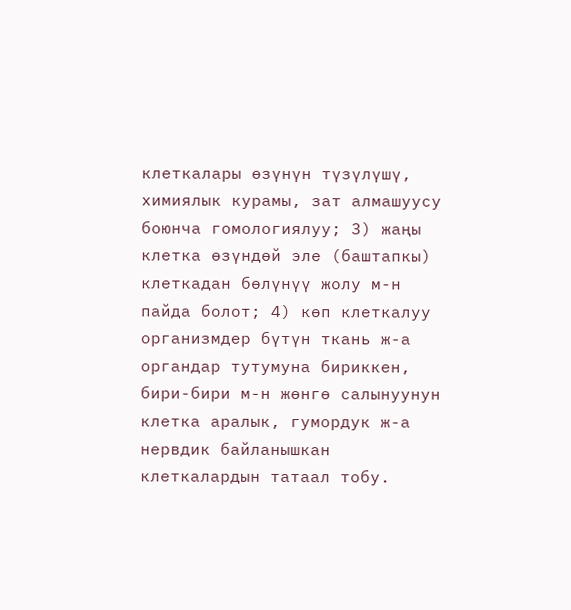клеткалары өзүнүн түзүлүшү, химиялык курамы, зат алмашуусу боюнча гомологиялуу; 3) жаңы клетка өзүндөй эле (баштапкы) клеткадан бөлүнүү жолу м-н пайда болот; 4) көп клеткалуу организмдер бүтүн ткань ж-а органдар тутумуна бириккен, бири-бири м-н жөнгө салынуунун клетка аралык, гумордук ж-а нервдик байланышкан клеткалардын татаал тобу.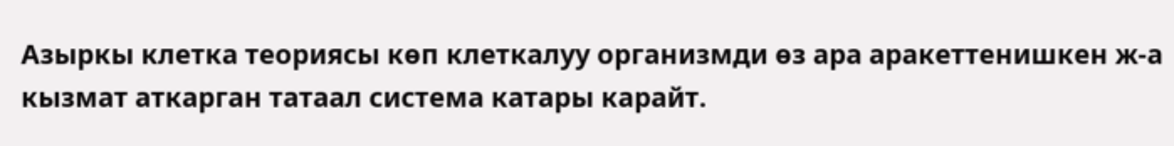Азыркы клетка теориясы көп клеткалуу организмди өз ара аракеттенишкен ж-а кызмат аткарган татаал система катары карайт.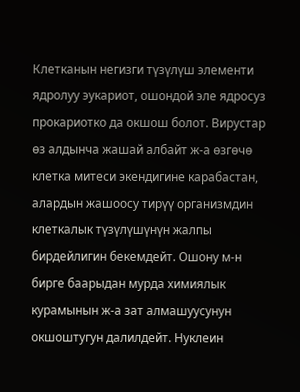Клетканын негизги түзүлүш элементи ядролуу эукариот, ошондой эле ядросуз прокариотко да окшош болот. Вирустар өз алдынча жашай албайт ж-а өзгөчө клетка митеси экендигине карабастан, алардын жашоосу тирүү организмдин клеткалык түзүлүшүнүн жалпы бирдейлигин бекемдейт. Ошону м-н бирге баарыдан мурда химиялык курамынын ж-а зат алмашуусунун окшоштугун далилдейт. Нуклеин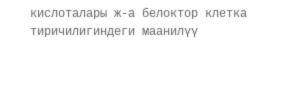кислоталары ж-а белоктор клетка тиричилигиндеги маанилүү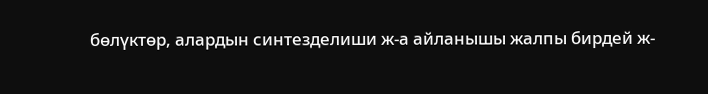бөлүктөр, алардын синтезделиши ж-а айланышы жалпы бирдей ж-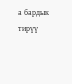а бардык тирүү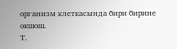организм клеткасында бири бирине окшош.
Т.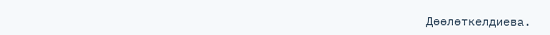Дөөлөткелдиева.